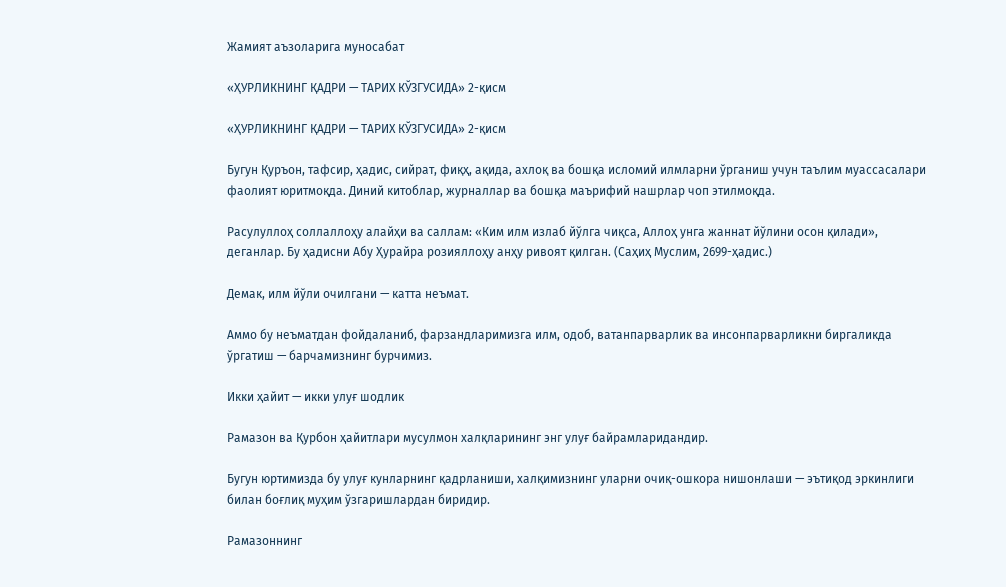Жамият аъзоларига муносабат

«ҲУРЛИКНИНГ ҚАДРИ — ТАРИХ КЎЗГУСИДА» 2-қисм

«ҲУРЛИКНИНГ ҚАДРИ — ТАРИХ КЎЗГУСИДА» 2-қисм

Бугун Қуръон, тафсир, ҳадис, сийрат, фиқҳ, ақида, ахлоқ ва бошқа исломий илмларни ўрганиш учун таълим муассасалари фаолият юритмоқда. Диний китоблар, журналлар ва бошқа маърифий нашрлар чоп этилмоқда.

Расулуллоҳ соллаллоҳу алайҳи ва саллам: «Ким илм излаб йўлга чиқса, Аллоҳ унга жаннат йўлини осон қилади», деганлар. Бу ҳадисни Абу Ҳурайра розияллоҳу анҳу ривоят қилган. (Саҳиҳ Муслим, 2699-ҳадис.)

Демак, илм йўли очилгани — катта неъмат.

Аммо бу неъматдан фойдаланиб, фарзандларимизга илм, одоб, ватанпарварлик ва инсонпарварликни биргаликда ўргатиш — барчамизнинг бурчимиз.

Икки ҳайит — икки улуғ шодлик

Рамазон ва Қурбон ҳайитлари мусулмон халқларининг энг улуғ байрамларидандир.

Бугун юртимизда бу улуғ кунларнинг қадрланиши, халқимизнинг уларни очиқ-ошкора нишонлаши — эътиқод эркинлиги билан боғлиқ муҳим ўзгаришлардан биридир.

Рамазоннинг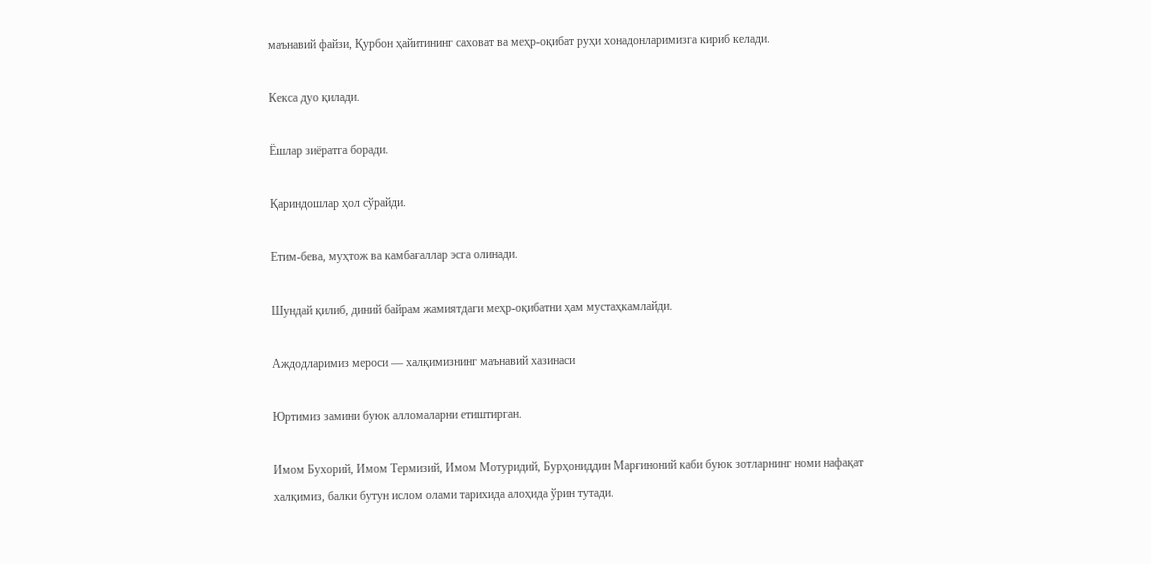маънавий файзи, Қурбон ҳайитининг саховат ва меҳр-оқибат руҳи хонадонларимизга кириб келади.

Кекса дуо қилади.

Ёшлар зиёратга боради.

Қариндошлар ҳол сўрайди.

Етим-бева, муҳтож ва камбағаллар эсга олинади.

Шундай қилиб, диний байрам жамиятдаги меҳр-оқибатни ҳам мустаҳкамлайди.

Аждодларимиз мероси — халқимизнинг маънавий хазинаси

Юртимиз замини буюк алломаларни етиштирган.

Имом Бухорий, Имом Термизий, Имом Мотуридий, Бурҳониддин Марғиноний каби буюк зотларнинг номи нафақат халқимиз, балки бутун ислом олами тарихида алоҳида ўрин тутади.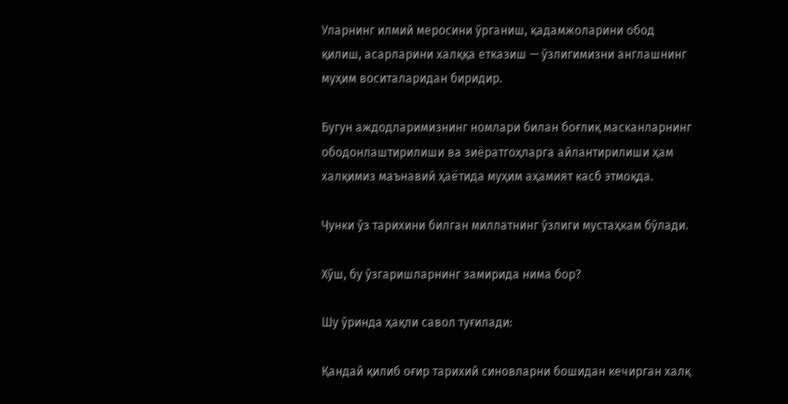Уларнинг илмий меросини ўрганиш, қадамжоларини обод қилиш, асарларини халққа етказиш — ўзлигимизни англашнинг муҳим воситаларидан биридир.

Бугун аждодларимизнинг номлари билан боғлиқ масканларнинг ободонлаштирилиши ва зиёратгоҳларга айлантирилиши ҳам халқимиз маънавий ҳаётида муҳим аҳамият касб этмоқда.

Чунки ўз тарихини билган миллатнинг ўзлиги мустаҳкам бўлади.

Хўш, бу ўзгаришларнинг замирида нима бор?

Шу ўринда ҳақли савол туғилади:

Қандай қилиб оғир тарихий синовларни бошидан кечирган халқ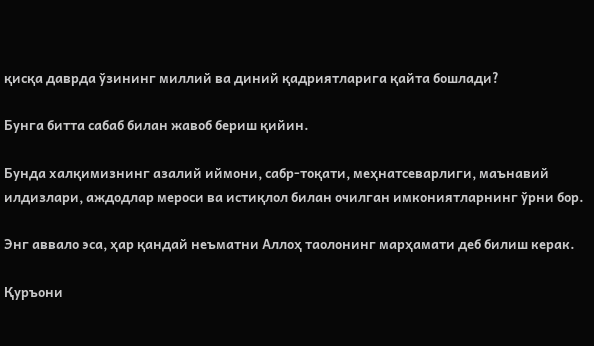қисқа даврда ўзининг миллий ва диний қадриятларига қайта бошлади?

Бунга битта сабаб билан жавоб бериш қийин.

Бунда халқимизнинг азалий иймони, сабр-тоқати, меҳнатсеварлиги, маънавий илдизлари, аждодлар мероси ва истиқлол билан очилган имкониятларнинг ўрни бор.

Энг аввало эса, ҳар қандай неъматни Аллоҳ таолонинг марҳамати деб билиш керак.

Қуръони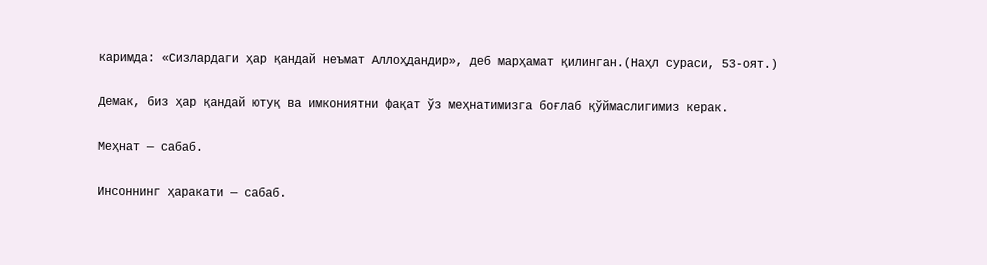каримда: «Сизлардаги ҳар қандай неъмат Аллоҳдандир», деб марҳамат қилинган.(Наҳл сураси, 53-оят.)

Демак, биз ҳар қандай ютуқ ва имкониятни фақат ўз меҳнатимизга боғлаб қўймаслигимиз керак.

Меҳнат — сабаб.

Инсоннинг ҳаракати — сабаб.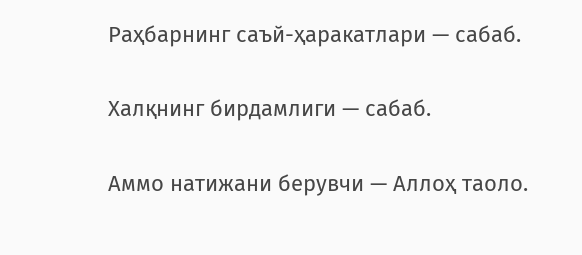Раҳбарнинг саъй-ҳаракатлари — сабаб.

Халқнинг бирдамлиги — сабаб.

Аммо натижани берувчи — Аллоҳ таоло.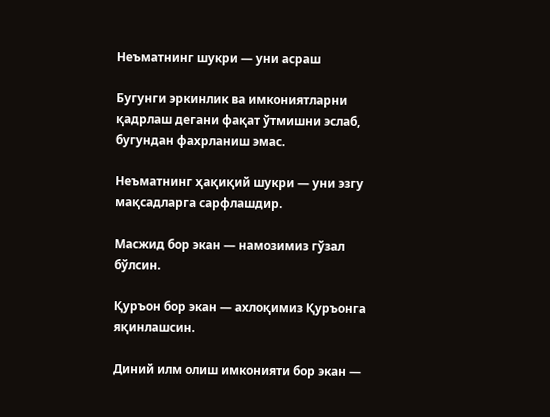Неъматнинг шукри — уни асраш

Бугунги эркинлик ва имкониятларни қадрлаш дегани фақат ўтмишни эслаб, бугундан фахрланиш эмас.

Неъматнинг ҳақиқий шукри — уни эзгу мақсадларга сарфлашдир.

Масжид бор экан — намозимиз гўзал бўлсин.

Қуръон бор экан — ахлоқимиз Қуръонга яқинлашсин.

Диний илм олиш имконияти бор экан —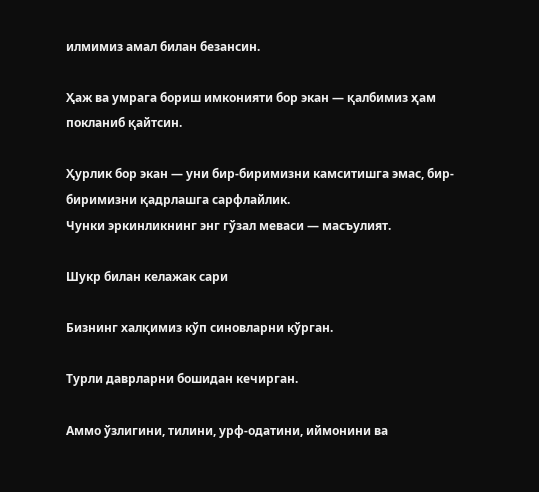илмимиз амал билан безансин.

Ҳаж ва умрага бориш имконияти бор экан — қалбимиз ҳам покланиб қайтсин.

Ҳурлик бор экан — уни бир-биримизни камситишга эмас, бир-биримизни қадрлашга сарфлайлик.
Чунки эркинликнинг энг гўзал меваси — масъулият.

Шукр билан келажак сари

Бизнинг халқимиз кўп синовларни кўрган.

Турли даврларни бошидан кечирган.

Аммо ўзлигини, тилини, урф-одатини, иймонини ва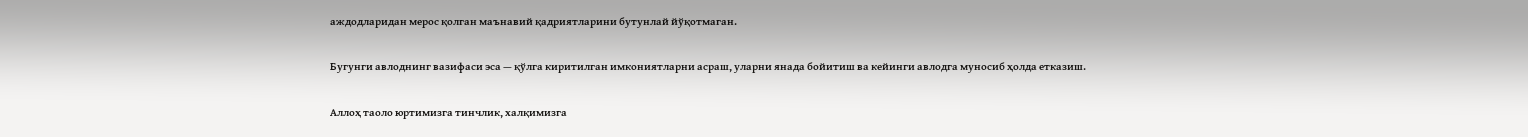аждодларидан мерос қолган маънавий қадриятларини бутунлай йўқотмаган.

Бугунги авлоднинг вазифаси эса — қўлга киритилган имкониятларни асраш, уларни янада бойитиш ва кейинги авлодга муносиб ҳолда етказиш.

Аллоҳ таоло юртимизга тинчлик, халқимизга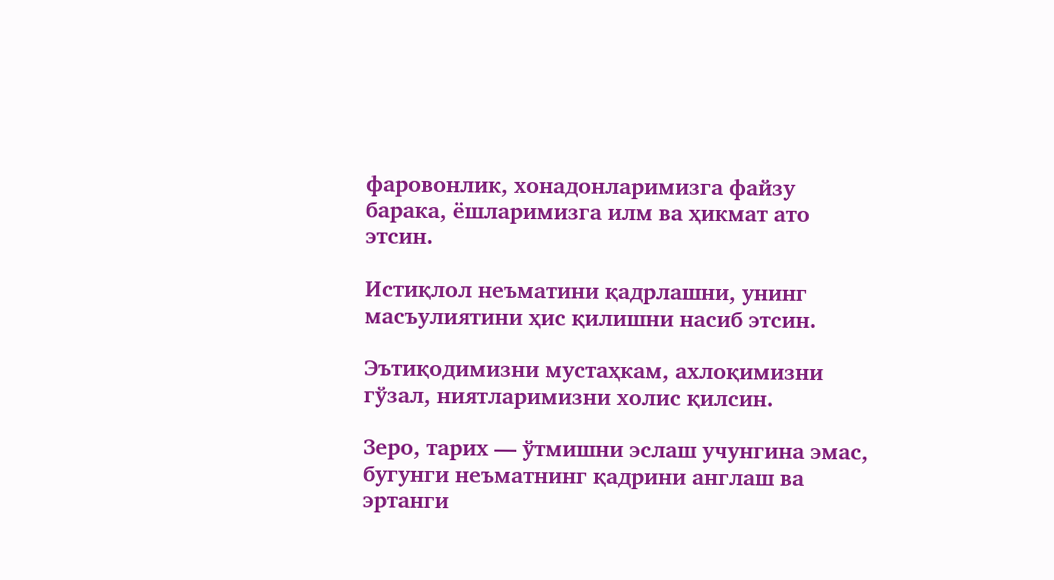фаровонлик, хонадонларимизга файзу барака, ёшларимизга илм ва ҳикмат ато этсин.

Истиқлол неъматини қадрлашни, унинг масъулиятини ҳис қилишни насиб этсин.

Эътиқодимизни мустаҳкам, ахлоқимизни гўзал, ниятларимизни холис қилсин.

Зеро, тарих — ўтмишни эслаш учунгина эмас, бугунги неъматнинг қадрини англаш ва эртанги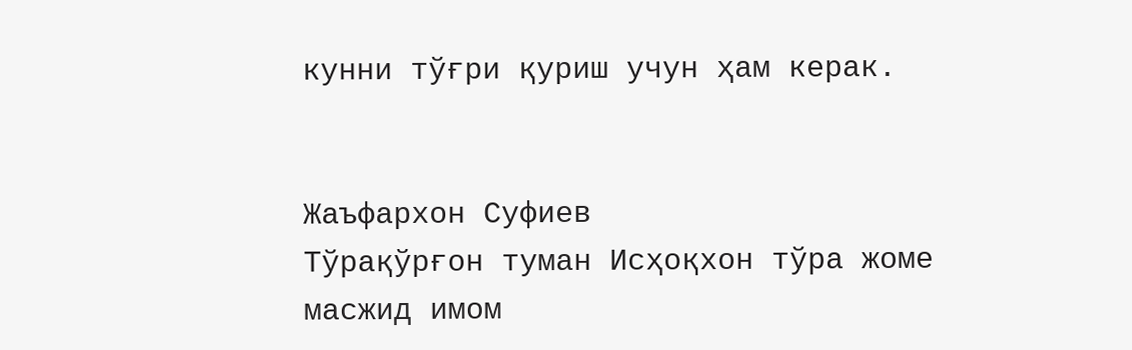кунни тўғри қуриш учун ҳам керак.


Жаъфархон Суфиев
Тўрақўрғон туман Исҳоқхон тўра жоме
масжид имом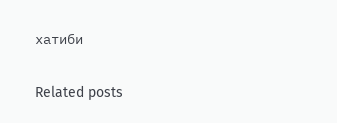хатиби

Related posts